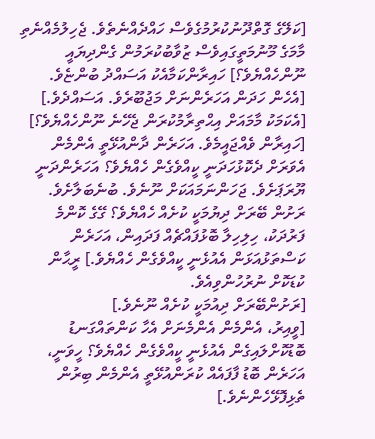[ކަލޭގެ ގޮތްދޫނުކުރުމުގެވެސް ހައްދެއްނެތެވެ. ޖެހިލުމެއްނެތި މާމަގެ މޫނުމަތީގައިވެސް ޒުވާބުކުރަމުން ގެންދިޔައީ ނޫންހެއްޔެވެ؟] ހައިރާންކަމާއެކު އަސައްދު ބުންޏެވެ.
[އެހެން ހަދަން އަހަރެންނަށް މަޖުބޫރެވެ. އަސައްދެވެ.]
[އެކަމަކު މާމައަށް އިޙްތިރާމުކުރަން ޖެހޭނެ ނޫންހެއްޔެވެ؟]
[ހައިރާން ވެއްޖައީމެވެ. އަހަރެން ދާންއުޅޭތީ އެންމެން އެވަރަށް ދެކޮޅުހަދަނީ ކީއްވެގެން ހެއްޔެވެ؟ އަހަރެންދަނީ ޔޫރަޕަށެވެ. ޖަހަންނަމައަކަށް ނޫނެވެ. ބުނެބަލާށެވެ. ރަށުން ބޭރަށް ދިޔުމަކީ ކުށެއް ހެއްޔެވެ؟ ގޭގެ ކޮންމެ ފަރުދަކު، ހިލިހިލާ ބޮޅުފައްޗެއް ފަދައިން، އަހަރެން ކަސްތަޅުއަޅަން އެއުޅެނީ ކީއްވެގެން ހެއްޔެވެ.] ރީޙާން ކުޑަކޮށް ނުރުހުންވިއެވެ.
[ރަށުންބޭރަށް ދިއުމަކީ ކުށެއް ނޫނެވެ.]
[ވީއިރު، އެންމެން އެންމެނަށް އެހާ ކަންތައްގަނޑު ބޮޑުކޮށްލައިގެން އެއުޅެނީ ކީއްވެގެން ހެއްޔެވެ؟ ހީވަނީ، އަހަރެން ބޮޑު ފާފައެއް ކުރަންއުޅޭތީ އެންމެން ބިރުން ތެޅިފޮޅޭހެންނެވެ.]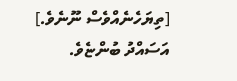[ތިޔަހެނެއްވެސް ނޫނެވެ.] އަސައްދު ބުންޏެވެ.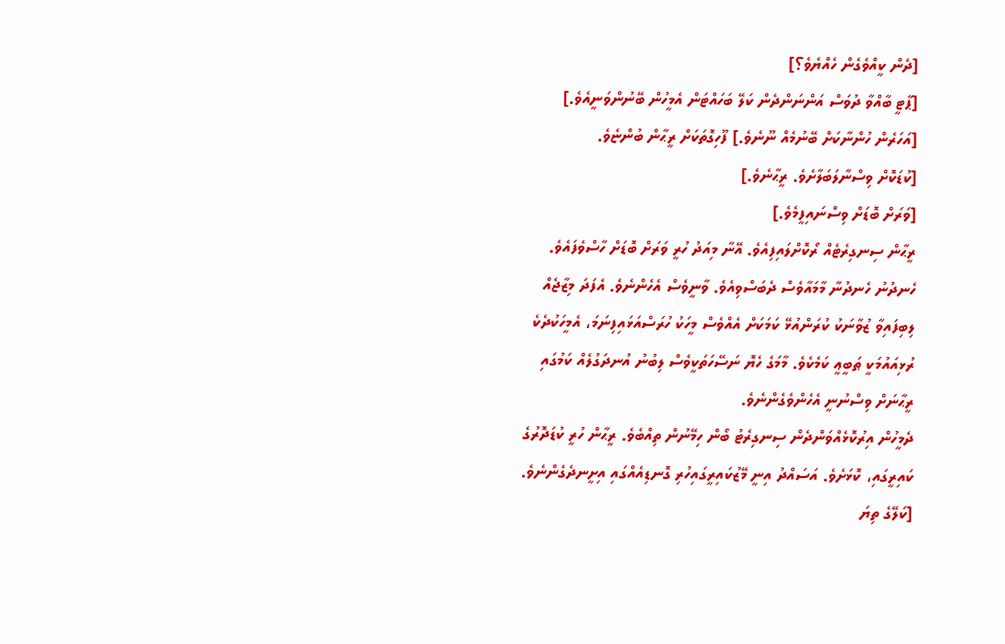[ދެން ކީއްވެގެން ހެއްޔެވެ؟]
[ޕާޓީ ބާއްވާ ދުވަސް އަންނަންދެން ކަލޭ ބަހައްޓަން އެމީހުން ބޭނުންވަނީއެވެ.]
[އަހަރެން ހުންނާކަށް ބޭނުމެއް ނޫނެވެ.] ފޫހިގޮތަކަށް ރީޙާން ބުންޏެވެ.
[ކުޑަކޮށް ވިސްނާލަބަލާށެވެ. ރީޙާނެވެ.]
[ވަރަށް ބޮޑަށް ވިސްނައިފީމެވެ.]
ރީޙާން ސިނގިރެޓެއް ރޯކޮށްލައިފިއެވެ. އޭނާ މިއަދު ހުރީ ވަރަށް ބޮޑަށް ހާސްވެފައެވެ. ހެނދުނު ހެނދުނާ މާމައާވެސް ދެބަސްވިއެވެ. ވާނީވެސް އެހެންނެވެ. އެފަދަ މިޒާޖެއް ލިބިފައިވާ ޒުވާނަކު ކުރަންއުޅޭ ކަމަކަށް އެއްވެސް މީހަކު ހުރަސްއަޅައިފިނަމަ، އެމީހަކުދެކެ ރުޅިއައުމަކީ ޠަބީޢީ ކަމެކެވެ. މާމަގެ ހެޔޮ ނަސޭހަތަކީވެސް ލިބުނު އުނދަގުލެއް ކަމުގައި ރީޙާނަށް ވިސްނުނީ އެހެންވެގެންނެވެ.
ދެމީހުން އިރުކޮޅެއްވަންދެން ސިނގިރެޓު ބޯން ހިމޭނުން ތިއްބެވެ. ރީޙާން ހުރީ ކުޑަދޮރުގެ ކައިރީގައި، ކޮޅަށެވެ. އަސައްދު އިނީ މޭޒުކައިރީގައިހުރި ގޮނޑިއެއްގައި އިށީނދެގެންނެވެ.
[ކަލޭގެ ތިޔަ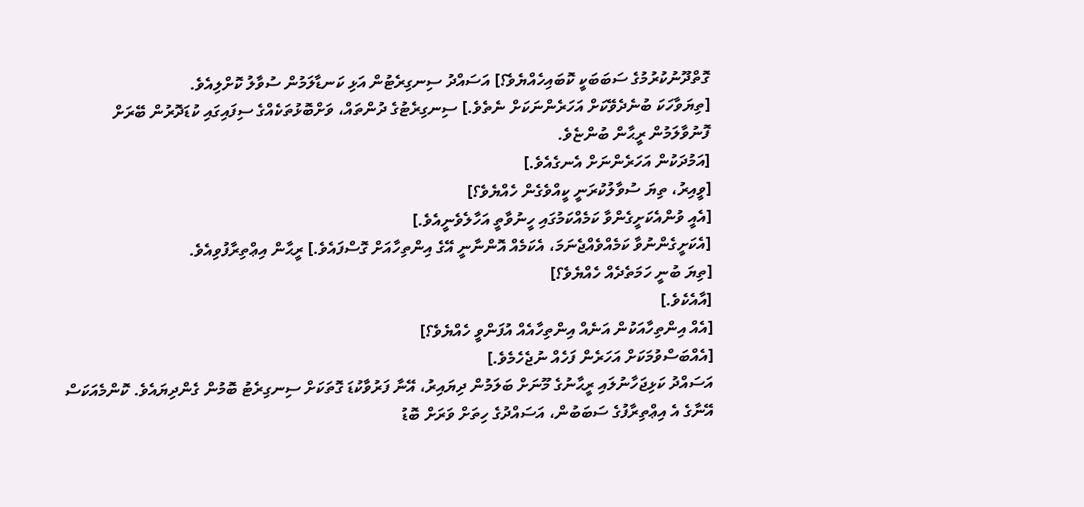ގޮތްދޫނުކުރުމުގެ ސަބަބަކީ ކޮބައިހެއްޔެވެ؟] އަސައްދު ސިނގިރެޓުން އަޅި ކަނޑާލަމުން ސުވާލު ކޮށްލިއެވެ.
[ތިޔަވާހަކަ ބުނެދެވޭކަށް އަހަރެންނަކަށް ނެތެވެ.] ސިނގިރެޓުގެ ދުންތައް، ވަށްބޮޅުތަކެއްގެ ސިފައިގައި ކުޑަދޮރުން ބޭރަށް ފޮނުވާލަމުން ރީޙާން ބުންޏެވެ.
[އަމުދަކުން އަހަރެންނަށް އެނގެއެވެ.]
[ވީއިރު، ތިޔަ ސުވާލުކުރަނީ ކީއްވެގެން ހެއްޔެވެ؟]
[އެއީ ވުންއެކަށީގެންވާ ކަމެއްކަމުގައި ހީނުވާތީ އަހާލެވެނީއެވެ.]
[އެކަށީގެންނުވާ ކަމެއްވެއްޖެނަމަ، އެކަމެއް އޮންނާނީ އޭގެ އިންތިހާއަށް ގޮސްފައެވެ.] ރީޙާން އިޢްތިރާފުވިއެވެ.
[ތިޔަ ބުނީ ހަމަތެދެއް ހެއްޔެވެ؟]
[އާއެކެވެ.]
[އެއް އިންތިހާއަކުން އަނެއް އިންތިހާއެއް އުފަންވީ ހެއްޔެވެ؟]
[އެއްބަސްވުމަކަށް އަހަރެން ފަހެއް ނުޖެހެމެވެ.]
އަސައްދު ކަޅިޖަހާނުލައި ރީޙާނުގެ މޫނަށް ބަލަމުން ދިޔައިރު، އޭނާ ފަރުވާކުޑަ ގޮތަކަށް ސިނގިރެޓު ބޮމުން ގެންދިޔައެވެ. ކޮންމެއަކަސް އޭނާގެ އެ އިޢްތިރާފުގެ ސަބަބުން، އަސައްދުގެ ހިތަށް ވަރަށް ބޮޑު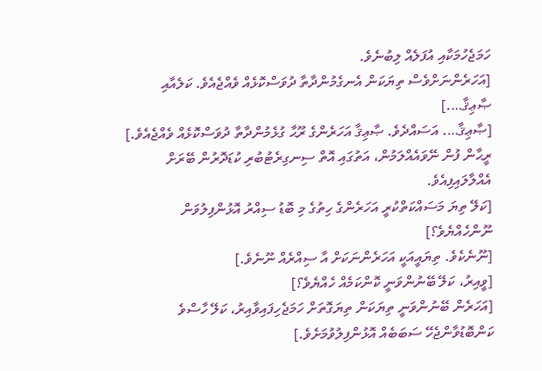ހަމަޖެހުމަކާއި އުފަލެއް ލިބުނެވެ.
[އަހަރެންނަށްވެސް ތިޔަކަން އެނގެމުންދާތާ ދުވަސްކޮޅެއް ވެއްޖެއެވެ. ކަލެއާއި ޞާޢިޤާ….]
[ޞާޢިޤާ…. އަސައްދެވެ. ޞާޢިޤާ އަހަރެންގެ ރޫޙާ ގުޅެމުންދާތާ ދުވަސްކޮޅެއް ވެއްޖެއެވެ.] ރީޙާން ފުން ނޭވައެއްލަމުން، އަތުގައި އޮތް ސިނގިރެޓުބުރި ކުޑަދޮރުން ބޭރަށް އެއްލާލައިފިއެވެ.
[ކަލޭ ތިޔަ މަސައްކަތްކުރީ އަހަރެންގެ ހިތުގެ މި ބޮޑު ސިއްރު އޮޅުންފިލުވަން ނޫންހެއްޔެވެ؟]
[ނޫނެކެވެ. ތިޔައީއަކީ އަހަރެންނަކަށް އާ ސިއްރެއް ނޫނެވެ.]
[ވީއިރު، ކަލޭ ބޭނުންވަނީ ކޮންކަމެއް ހެއްޔެވެ؟]
[އަހަރެން ބޭނުންވަނީ ތިޔަކަން ތިޔަގޮތަށް ހަމަޖެހިފައިވާއިރު، ކަލޭ ހާސްވެ ކަންބޮޑުވާންޖެހޭ ސަބަބެއް އޮޅުންފިލުވުމަށެވެ.]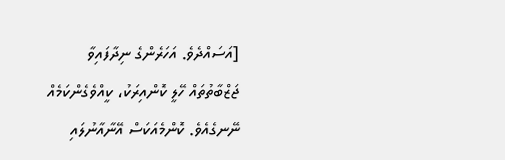[އަސައްދެވެ. އަހަރެންގެ ނިދާފައިވާ ޖަޒްބާތުތައް ހޭލީ ކޮންއިރަކު، ކީއްވެގެންކަމެއް ނޭނގެއެވެ. ކޮންމެއަކަސް އޭނާއާނުލައި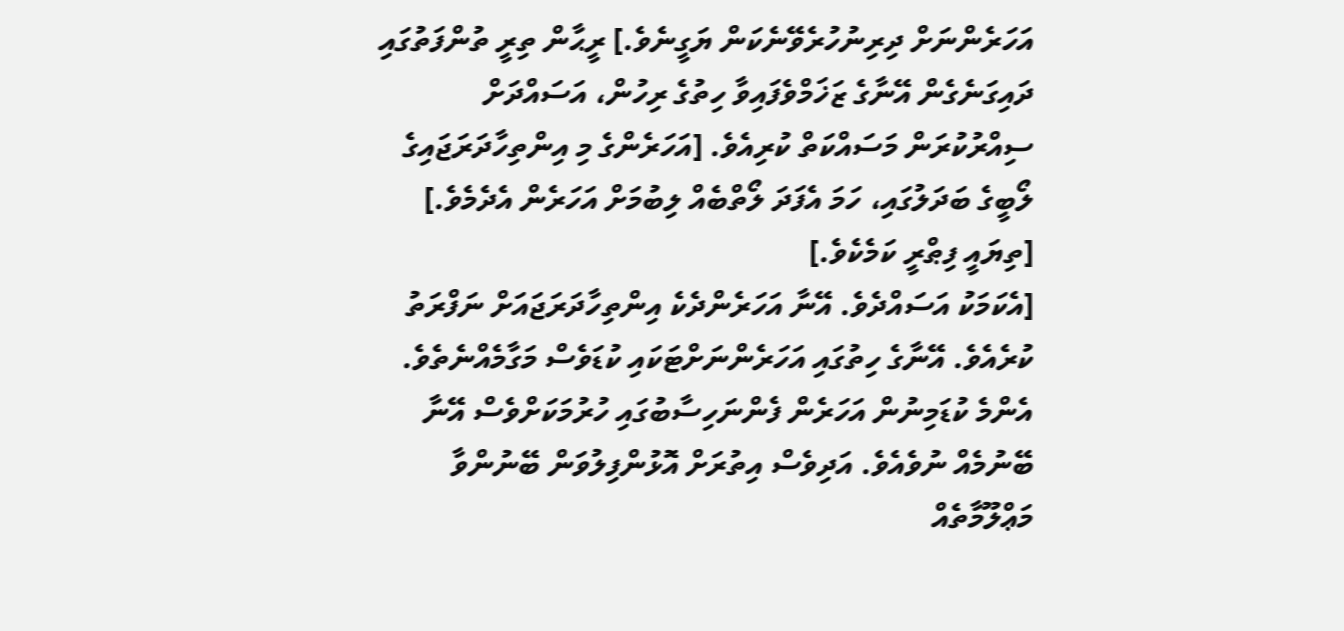އަހަރެންނަށް ދިރިނުހުރެވޭނެކަން ޔަގީނެވެ.] ރީޙާން ތިރީ ތުންފަތުގައި ދައިގަނެގެން އޭނާގެ ޒަޚަމްވެފައިވާ ހިތުގެ ރިހުން، އަސައްދަށް ސިއްރުކުރަން މަސައްކަތް ކުރިއެވެ. [އަހަރެންގެ މި އިންތިހާދަރަޖައިގެ ލޯބީގެ ބަދަލުގައި، ހަމަ އެފަދަ ލޯތްބެއް ލިބުމަށް އަހަރެން އެދެމެވެ.]
[ތިޔައީ ފިޠްރީ ކަމެކެވެ.]
[އެކަމަކު އަސައްދެވެ. އޭނާ އަހަރެންދެކެ އިންތިހާދަރަޖައަށް ނަފްރަތު ކުރެއެވެ. އޭނާގެ ހިތުގައި އަހަރެންނަށްޓަކައި ކުޑަވެސް މަގާމެއްނެތެވެ. އެންމެ ކުޑަމިނުން އަހަރެން ފެންނަހިސާބުގައި ހުރުމަކަށްވެސް އޭނާ ބޭނުމެއް ނުވެއެވެ. އަދިވެސް އިތުރަށް އޮޅުންފިލުވަން ބޭނުންވާ މަޢްލޫމާތެއް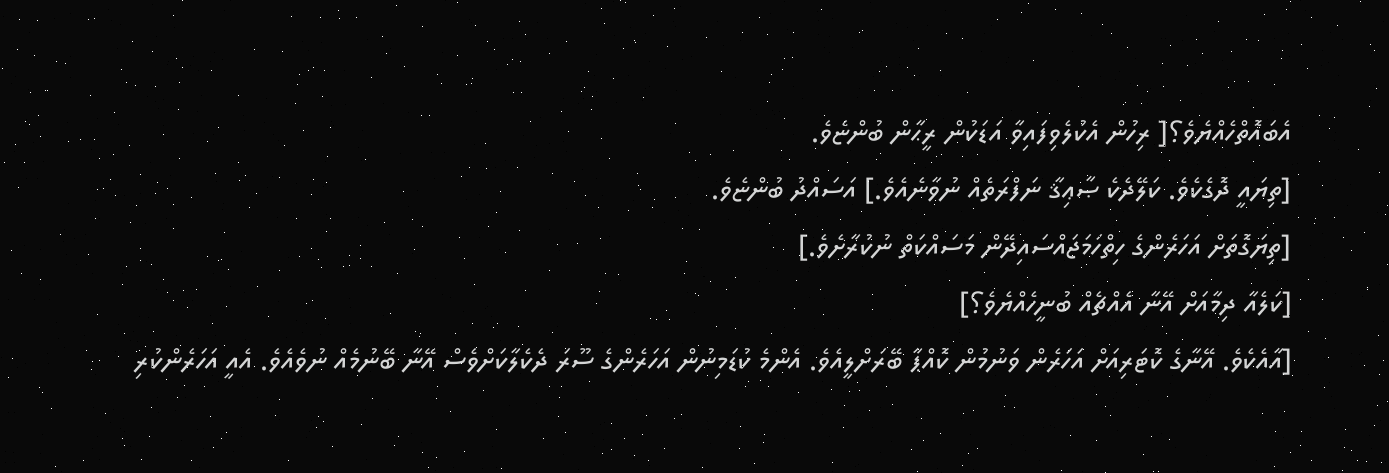އެބައޮތްހެއްޔެވެ؟[ ރިހުން އެކުލެވިފައިވާ އަޑަކުން ރީޙާން ބުންޏެވެ.
[ތިޔައީ ދޮގެކެވެ. ކަލޭދެކެ ޞާޢިޤާ ނަފްރަތެއް ނުވާނެއެވެ.] އަސައްދު ބުންޏެވެ.
[ތިޔަގޮތަށް އަހަރެންގެ ހިތްހަމަޖައްސައިދޭން މަސައްކަތް ނުކުރާށެވެ.]
[ކަލެއާ ދިމާއަށް އޭނާ އެއްޗެއް ބުނީހެއްޔެވެ؟]
[އާއެކެވެ. އޭނާގެ ކޮޓަރިއަށް އަހަރެން ވަނުމުން ކޮއްޕާ ބޭރަށްލީއެވެ. އެންމެ ކުޑަމިނުން އަހަރެންގެ ސޫރަ ދެކެލާކަށްވެސް އޭނާ ބޭނުމެއް ނުވެއެވެ. އެއީ އަހަރެންކުރި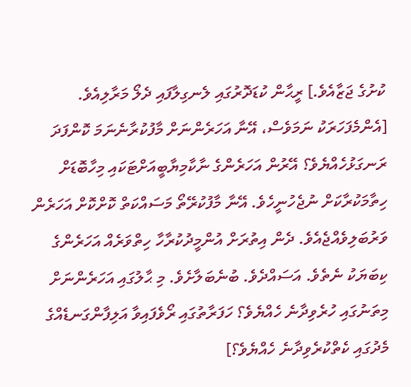ކުށުގެ ޖަޒާއެވެ.] ރީޙާން ކުޑަދޮރުގައި ލެނގިލާފައި ދެލޯ މަރާލިއެވެ. [އެންމެފަހަރަކު ނަމަވެސް، އޭނާ އަހަރެންނަށް މާފުކުރާނެނަމަ ކޮންފަދަ ރަނގަޅުހެއްޔެވެ؟ އޭރުން އަހަރެންގެ ނާކާމިޔާބީއަށްޓަކައި މިހާބޮޑަށް ހިތާމަކުރާކަށް ނުޖެހުނީހެވެ. އޭނާ މާފުކުރޭތޯ މަސައްކަތް ކޮށްކޮށް އަހަރެން ވަރުބަލިވެއްޖެއެވެ. ދެން އިތުރަށް އުންމީދުކުރާހާ ހިތްވަރެއް އަހަރެންގެ ކިބަޔަކު ނެތެވެ. އަސައްދެވެ. ބުނެބަލާށެވެ. މި ޙާލުގައި އަހަރެންނަށް މިތަނުގައި ހުރެވިދާނެ ހެއްޔެވެ؟ ހަފަރާތުގައި ރޯވެފައިވާ އަލިފާންގަނޑެއްގެ މެދުގައި ކެތްކުރެވިދާނެ ހެއްޔެވެ؟]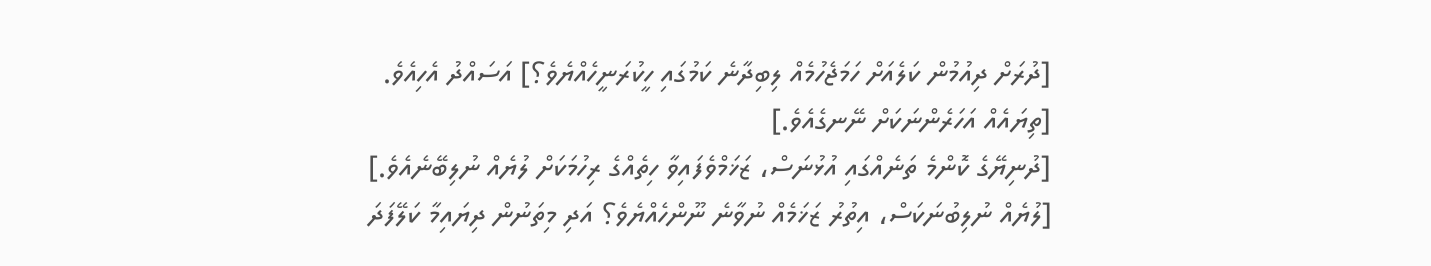[ދުރަށް ދިއުމުން ކަލެއަށް ހަމަޖެހުމެއް ލިބިދާނެ ކަމުގައި ހީކުރަނީހެއްޔެވެ؟] އަސައްދު އެހިއެވެ.
[ތިޔައެއް އަހަރެންނަކަށް ނޭނގެއެވެ.]
[ދުނިޔޭގެ ކޮންމެ ތަނެއްގައި އުޅުނަސް، ޒަޚަމްވެފައިވާ ހިތެއްގެ ރިހުމަކަށް ލުޔެއް ނުލިބޭނެއެވެ.]
[ލުޔެއް ނުލިބުނަކަސް، އިތުރު ޒަޚަމެއް ނުވާނެ ނޫންހެއްޔެވެ؟ އަދި މިތަނުން ދިޔައިމާ ކަލޭފަދަ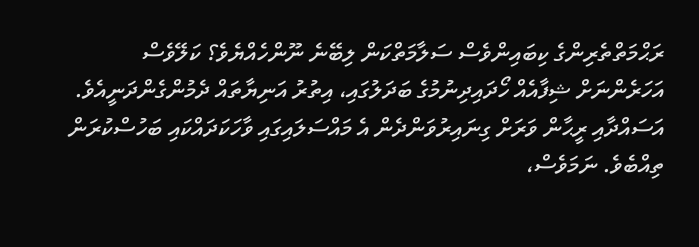ރަޙްމަތްތެރިންގެ ކިބައިންވެސް ސަލާމަތްކަން ލިބޭނެ ނޫންހެއްޔެވެ؟ ކަލޭވެސް އަހަރެންނަށް ޝިފާއެއް ހޯދައިދިނުމުގެ ބަދަލުގައި، އިތުރު އަނިޔާތައް ދެމުންގެންދަނީއެވެ.
އަސައްދާއި ރީޙާން ވަރަށް ގިނައިރުވަންދެން އެ މައްސަލައިގައި ވާހަކަދައްކައި ބަހުސްކުރަން ތިއްބެވެ. ނަމަވެސް،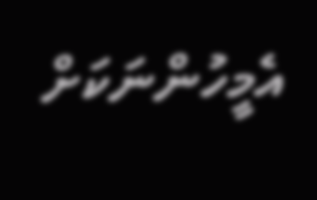އެމީހުންނަކަށް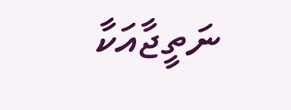ނަތީޖާއަކާ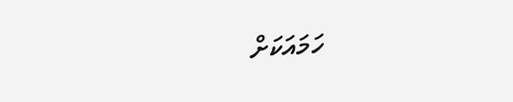ހަމައަކަށް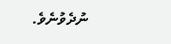ނުދެވުނެވެ.